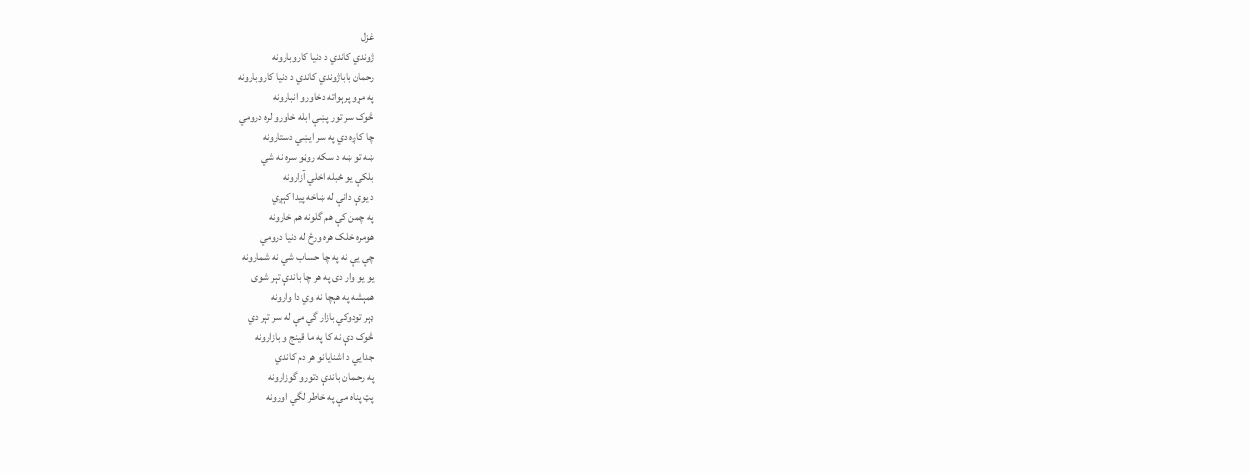غزل
ژوندي کاندي د دنيا کاروبارونه
رحمان باباژوندي کاندي د دنيا کاروبارونه
په مړو پرېواته دخاورو انبارونه
څوک سر تور پښې ابله خاورو لره درومي
چا کاږه دي په سر ايښي دستارونه
ښه تو ښه د سکه روڼو سره نه شي
بلکې يو ځبله اخلي آزارونه
د يوې دانې له ښاخه پيدا کېږي
په چمن کې هم گلونه هم خارونه
هومره خلک هره ورځ له دنيا درومي
چې يې نه په چا حساب شي نه شمارونه
يو يو وار دی په هر چا باندې تېر شوی
همېشه په هېچا نه وي دا وارونه
ډېر تودوکي بازار گي مې له سر تېر دي
څوک دې نه کا په ما قينج و بازارونه
جدايي د اشنايانو هر دم کاندي
په رحـمان باندې دتورو گوزارونه
پټ پناه مې په خاطر لگي اورونه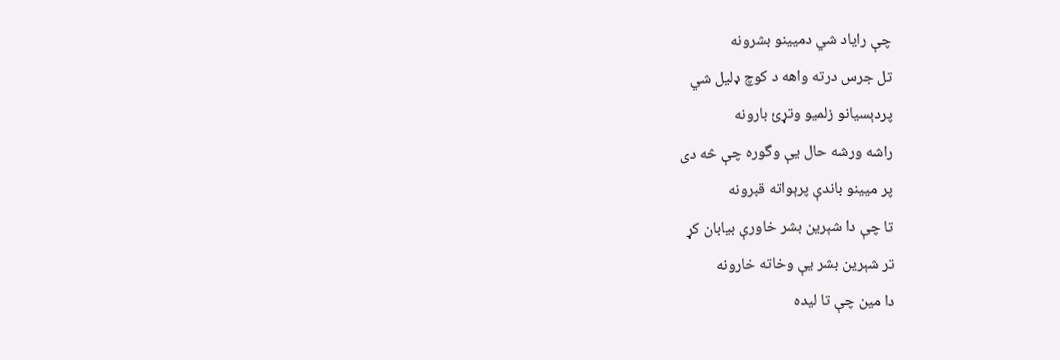چې راياد شي دميينو بشرونه
تل جرس درته واهه د کوچ ډليل شي
پردېسيانو زلميو وتړئ بارونه
راشه ورشه حال يې وگوره چې څه دی
پر ميينو باندې پرېواته قبرونه
تا چې دا شېرين بشر خاورې بيابان کړ
تر شېرين بشر يې وخاته خارونه
دا مين چې تا ليده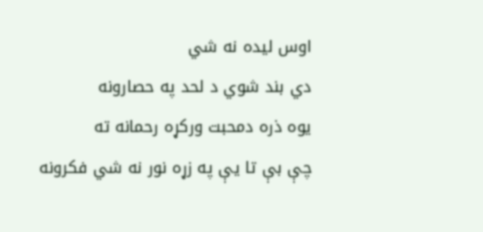اوس ليده نه شي
دي بند شوي د لحد په حصارونه
يوه ذره دمحبت ورکړه رحمانه ته
چې بې تا يې په زړه نور نه شي فکرونه